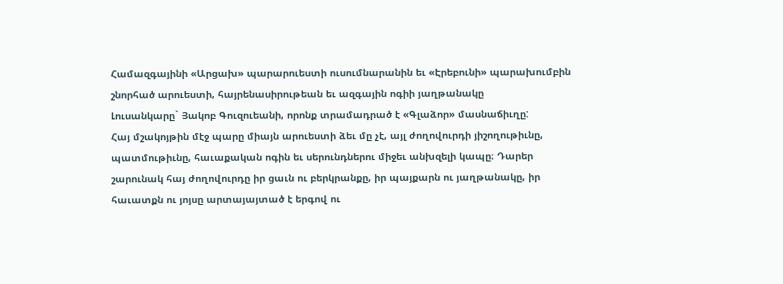Համազգայինի «Արցախ» պարարուեստի ուսումնարանին եւ «Էրեբունի» պարախումբին շնորհած արուեստի, հայրենասիրութեան եւ ազգային ոգիի յաղթանակը
Լուսանկարը` Յակոբ Գուզուեանի, որոնք տրամադրած է «Գլաձոր» մասնաճիւղը:
Հայ մշակոյթին մէջ պարը միայն արուեստի ձեւ մը չէ, այլ ժողովուրդի յիշողութիւնը, պատմութիւնը, հաւաքական ոգին եւ սերունդներու միջեւ անխզելի կապը։ Դարեր շարունակ հայ ժողովուրդը իր ցաւն ու բերկրանքը, իր պայքարն ու յաղթանակը, իր հաւատքն ու յոյսը արտայայտած է երգով ու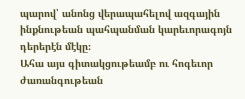պարով՝ անոնց վերապահելով ազգային ինքնութեան պահպանման կարեւորագոյն դերերէն մէկը։
Ահա այս գիտակցութեամբ ու հոգեւոր ժառանգութեան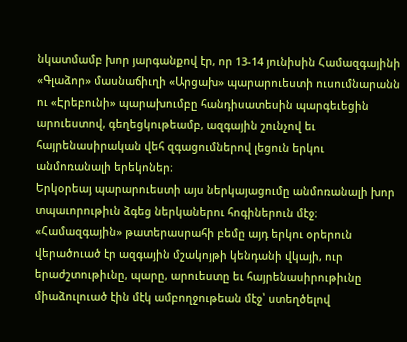նկատմամբ խոր յարգանքով էր, որ 13-14 յունիսին Համազգայինի «Գլաձոր» մասնաճիւղի «Արցախ» պարարուեստի ուսումնարանն ու «Էրեբունի» պարախումբը հանդիսատեսին պարգեւեցին արուեստով, գեղեցկութեամբ, ազգային շունչով եւ հայրենասիրական վեհ զգացումներով լեցուն երկու անմոռանալի երեկոներ։
Երկօրեայ պարարուեստի այս ներկայացումը անմոռանալի խոր տպաւորութիւն ձգեց ներկաներու հոգիներուն մէջ։ «Համազգային» թատերասրահի բեմը այդ երկու օրերուն վերածուած էր ազգային մշակոյթի կենդանի վկայի, ուր երաժշտութիւնը, պարը, արուեստը եւ հայրենասիրութիւնը միաձուլուած էին մէկ ամբողջութեան մէջ՝ ստեղծելով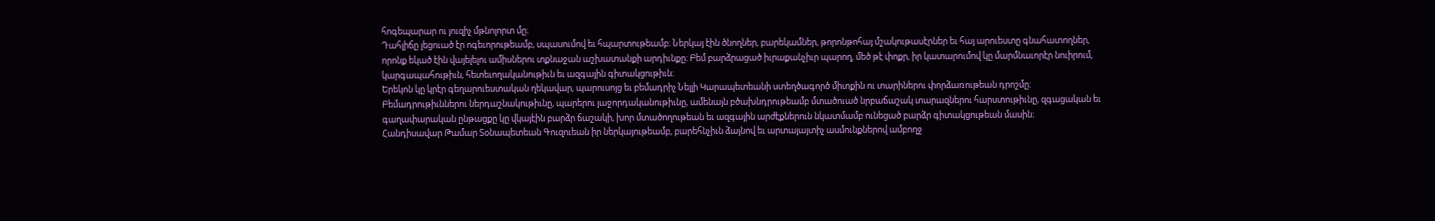հոգեպարար ու յուզիչ մթնոլորտ մը։
Դահլիճը լեցուած էր ոգեւորութեամբ, սպասումով եւ հպարտութեամբ։ Ներկայ էին ծնողներ, բարեկամներ, թորոնթոհայ մշակութասէրներ եւ հայ արուեստը գնահատողներ, որոնք եկած էին վայելելու ամիսներու տքնաջան աշխատանքի արդիւնքը։ Բեմ բարձրացած իւրաքանչիւր պարող, մեծ թէ փոքր, իր կատարումով կը մարմնաւորէր նուիրում, կարգապահութիւն, հետեւողականութիւն եւ ազգային գիտակցութիւն։
Երեկոն կը կրէր գեղարուեստական ղեկավար, պարուսոյց եւ բեմադրիչ Նելլի Կարապետեանի ստեղծագործ միտքին ու տարիներու փորձառութեան դրոշմը։ Բեմադրութիւններու ներդաշնակութիւնը, պարերու յաջորդականութիւնը, ամենայն բծախնդրութեամբ մտածուած նրբաճաշակ տարազներու հարստութիւնը, զգացական եւ գաղափարական ընթացքը կը վկայէին բարձր ճաշակի, խոր մտածողութեան եւ ազգային արժէքներուն նկատմամբ ունեցած բարձր գիտակցութեան մասին։
Հանդիսավար Թամար Տօնապետեան Գուզուեան իր ներկայութեամբ, բարեհնչիւն ձայնով եւ արտայայտիչ ասմունքներով ամբողջ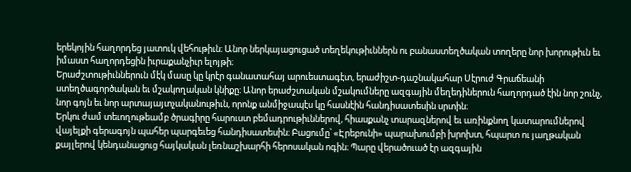երեկոյին հաղորդեց յատուկ վեհութիւն։ Անոր ներկայացուցած տեղեկութիւններն ու բանաստեղծական տողերը նոր խորութիւն եւ իմաստ հաղորդեցին իւրաքանչիւր ելոյթի։
Երաժշտութիւններուն մէկ մասը կը կրէր գանատահայ արուեստագէտ, երաժիշտ-դաշնակահար Սէրուժ Գրաճեանի ստեղծագործական եւ մշակողական կնիքը։ Անոր երաժշտական մշակումները ազգային մեղեդիներուն հաղորդած էին նոր շունչ, նոր գոյն եւ նոր արտայայտչականութիւն, որոնք անմիջապէս կը հասնէին հանդիսատեսին սրտին։
Երկու ժամ տեւողութեամբ ծրագիրը հարուստ բեմադրութիւններով, հիասքանչ տարազներով եւ առինքնող կատարումներով վայելքի գերագոյն պահեր պարգեւեց հանդիսատեսին։ Բացումը՝ «Էրեբունի» պարախումբի խրոխտ, հպարտ ու յաղթական քայլերով կենդանացուց հայկական լեռնաշխարհի հերոսական ոգին։ Պարը վերածուած էր ազգային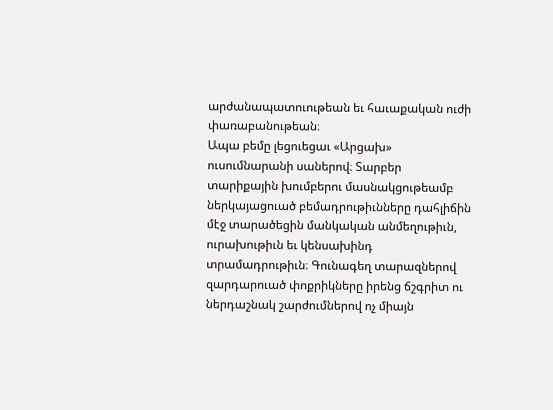արժանապատուութեան եւ հաւաքական ուժի փառաբանութեան։
Ապա բեմը լեցուեցաւ «Արցախ» ուսումնարանի սաներով։ Տարբեր տարիքային խումբերու մասնակցութեամբ ներկայացուած բեմադրութիւնները դահլիճին մէջ տարածեցին մանկական անմեղութիւն, ուրախութիւն եւ կենսախինդ տրամադրութիւն։ Գունագեղ տարազներով զարդարուած փոքրիկները իրենց ճշգրիտ ու ներդաշնակ շարժումներով ոչ միայն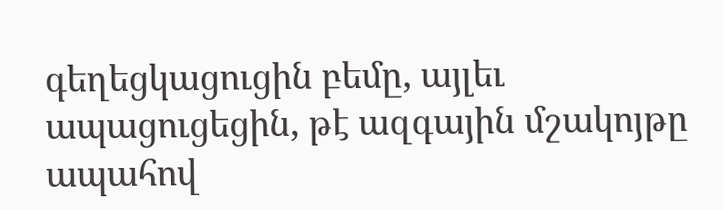գեղեցկացուցին բեմը, այլեւ ապացուցեցին, թէ ազգային մշակոյթը ապահով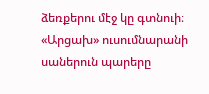ձեռքերու մէջ կը գտնուի։
«Արցախ» ուսումնարանի սաներուն պարերը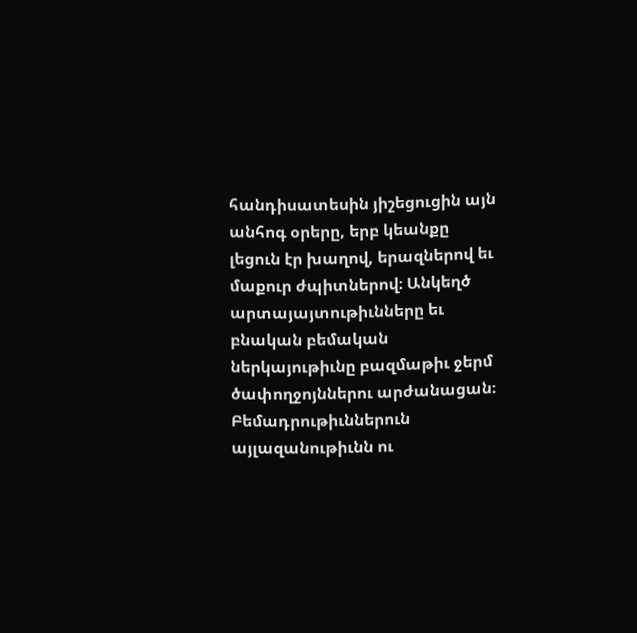հանդիսատեսին յիշեցուցին այն անհոգ օրերը, երբ կեանքը լեցուն էր խաղով, երազներով եւ մաքուր ժպիտներով։ Անկեղծ արտայայտութիւնները եւ բնական բեմական ներկայութիւնը բազմաթիւ ջերմ ծափողջոյններու արժանացան։
Բեմադրութիւններուն այլազանութիւնն ու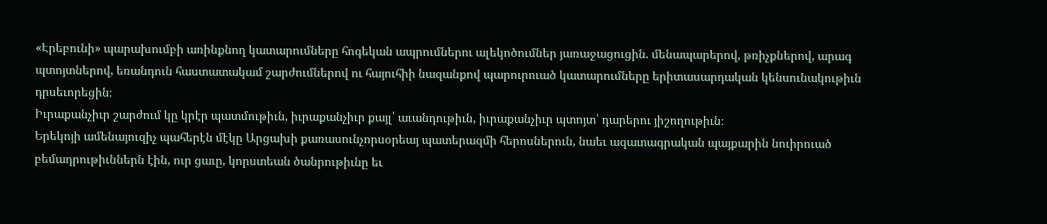«Էրեբունի» պարախումբի առինքնող կատարումները հոգեկան ապրումներու ալեկոծումներ յառաջացուցին. մենապարերով, թռիչքներով, արագ պտոյտներով, եռանդուն հաստատակամ շարժումներով ու հայուհիի նազանքով պարուրուած կատարումները երիտասարդական կենսունակութիւն դրսեւորեցին։
Իւրաքանչիւր շարժում կը կրէր պատմութիւն, իւրաքանչիւր քայլ՝ աւանդութիւն, իւրաքանչիւր պտոյտ՝ դարերու յիշողութիւն։
Երեկոյի ամենայուզիչ պահերէն մէկը Արցախի քառասունչորսօրեայ պատերազմի հերոսներուն, նաեւ ազատագրական պայքարին նուիրուած բեմադրութիւններն էին, ուր ցաւը, կորստեան ծանրութիւնը եւ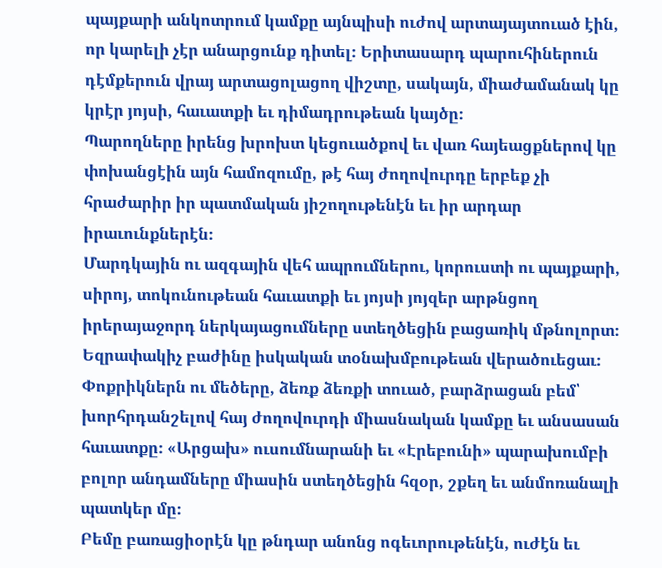պայքարի անկոտրում կամքը այնպիսի ուժով արտայայտուած էին, որ կարելի չէր անարցունք դիտել։ Երիտասարդ պարուհիներուն դէմքերուն վրայ արտացոլացող վիշտը, սակայն, միաժամանակ կը կրէր յոյսի, հաւատքի եւ դիմադրութեան կայծը։
Պարողները իրենց խրոխտ կեցուածքով եւ վառ հայեացքներով կը փոխանցէին այն համոզումը, թէ հայ ժողովուրդը երբեք չի հրաժարիր իր պատմական յիշողութենէն եւ իր արդար իրաւունքներէն։
Մարդկային ու ազգային վեհ ապրումներու, կորուստի ու պայքարի, սիրոյ, տոկունութեան հաւատքի եւ յոյսի յոյզեր արթնցող իրերայաջորդ ներկայացումները ստեղծեցին բացառիկ մթնոլորտ։
Եզրափակիչ բաժինը իսկական տօնախմբութեան վերածուեցաւ։ Փոքրիկներն ու մեծերը, ձեռք ձեռքի տուած, բարձրացան բեմ՝ խորհրդանշելով հայ ժողովուրդի միասնական կամքը եւ անսասան հաւատքը։ «Արցախ» ուսումնարանի եւ «Էրեբունի» պարախումբի բոլոր անդամները միասին ստեղծեցին հզօր, շքեղ եւ անմոռանալի պատկեր մը։
Բեմը բառացիօրէն կը թնդար անոնց ոգեւորութենէն, ուժէն եւ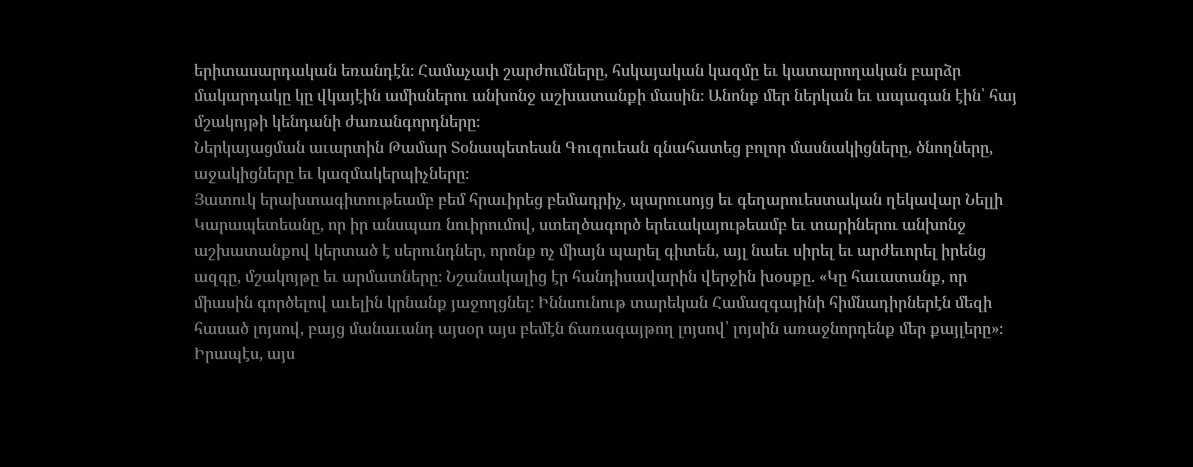երիտասարդական եռանդէն։ Համաչափ շարժումները, հսկայական կազմը եւ կատարողական բարձր մակարդակը կը վկայէին ամիսներու անխոնջ աշխատանքի մասին։ Անոնք մեր ներկան եւ ապագան էին՝ հայ մշակոյթի կենդանի ժառանգորդները։
Ներկայացման աւարտին Թամար Տօնապետեան Գուզուեան գնահատեց բոլոր մասնակիցները, ծնողները, աջակիցները եւ կազմակերպիչները։
Յատուկ երախտագիտութեամբ բեմ հրաւիրեց բեմադրիչ, պարուսոյց եւ գեղարուեստական ղեկավար Նելլի Կարապետեանը, որ իր անսպառ նուիրումով, ստեղծագործ երեւակայութեամբ եւ տարիներու անխոնջ աշխատանքով կերտած է սերունդներ, որոնք ոչ միայն պարել գիտեն, այլ նաեւ սիրել եւ արժեւորել իրենց ազգը, մշակոյթը եւ արմատները։ Նշանակալից էր հանդիսավարին վերջին խօսքը. «Կը հաւատանք, որ միասին գործելով աւելին կրնանք յաջողցնել։ Իննսունութ տարեկան Համազգայինի հիմնադիրներէն մեզի հասած լոյսով, բայց մանաւանդ այսօր այս բեմէն ճառագայթող լոյսով՝ լոյսին առաջնորդենք մեր քայլերը»։
Իրապէս, այս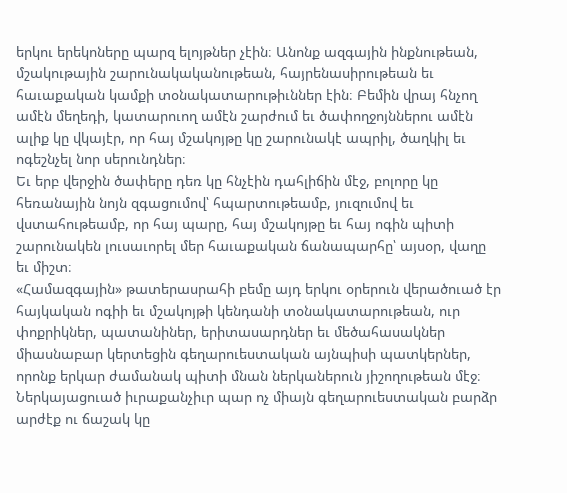երկու երեկոները պարզ ելոյթներ չէին։ Անոնք ազգային ինքնութեան, մշակութային շարունակականութեան, հայրենասիրութեան եւ հաւաքական կամքի տօնակատարութիւններ էին։ Բեմին վրայ հնչող ամէն մեղեդի, կատարուող ամէն շարժում եւ ծափողջոյններու ամէն ալիք կը վկայէր, որ հայ մշակոյթը կը շարունակէ ապրիլ, ծաղկիլ եւ ոգեշնչել նոր սերունդներ։
Եւ երբ վերջին ծափերը դեռ կը հնչէին դահլիճին մէջ, բոլորը կը հեռանային նոյն զգացումով՝ հպարտութեամբ, յուզումով եւ վստահութեամբ, որ հայ պարը, հայ մշակոյթը եւ հայ ոգին պիտի շարունակեն լուսաւորել մեր հաւաքական ճանապարհը՝ այսօր, վաղը եւ միշտ։
«Համազգային» թատերասրահի բեմը այդ երկու օրերուն վերածուած էր հայկական ոգիի եւ մշակոյթի կենդանի տօնակատարութեան, ուր փոքրիկներ, պատանիներ, երիտասարդներ եւ մեծահասակներ միասնաբար կերտեցին գեղարուեստական այնպիսի պատկերներ, որոնք երկար ժամանակ պիտի մնան ներկաներուն յիշողութեան մէջ։
Ներկայացուած իւրաքանչիւր պար ոչ միայն գեղարուեստական բարձր արժէք ու ճաշակ կը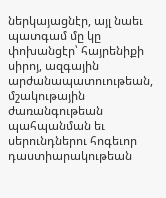ներկայացնէր, այլ նաեւ պատգամ մը կը փոխանցէր՝ հայրենիքի սիրոյ, ազգային արժանապատուութեան, մշակութային ժառանգութեան պահպանման եւ սերունդներու հոգեւոր դաստիարակութեան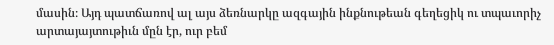մասին։ Այդ պատճառով ալ այս ձեռնարկը ազգային ինքնութեան գեղեցիկ ու տպաւորիչ արտայայտութիւն մըն էր, ուր բեմ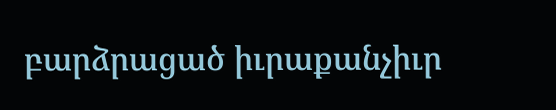բարձրացած իւրաքանչիւր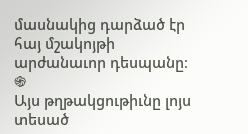մասնակից դարձած էր հայ մշակոյթի արժանաւոր դեսպանը։ ֍
Այս թղթակցութիւնը լոյս տեսած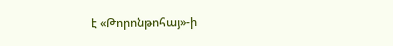է «Թորոնթոհայ»-ի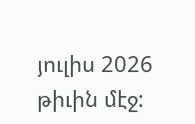յուլիս 2026 թիւին մէջ: